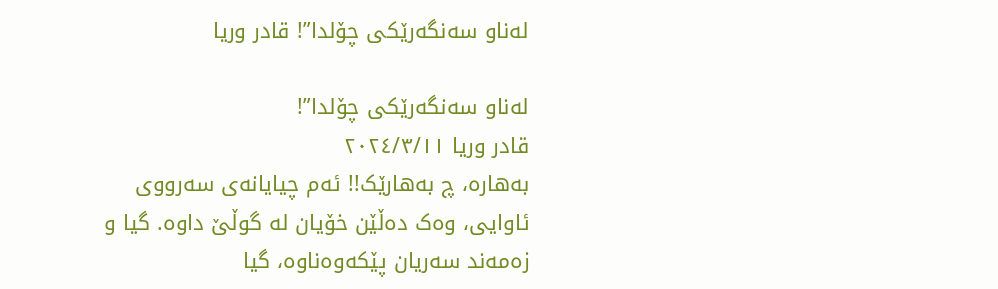لەناو سەنگەرێکی چۆلدا”! قادر وریا

لەناو سەنگەرێکی چۆلدا”!
قادر وریا ٢٠٢٤/٣/١١
بەهارە، چ بەهارێک!! ئەم چیایانەی سەرووی ئاوایی، وەک دەڵێن خۆیان لە گوڵێ داوە. گیا و زەمەند سەریان پێکەوەناوە، گیا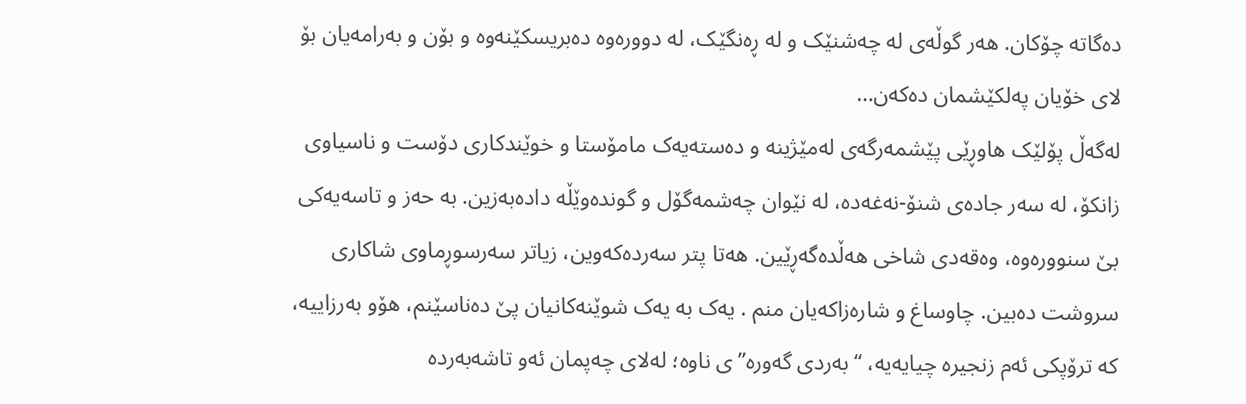دەگاتە چۆکان. هەر گوڵەی لە چەشنێک و لە ڕەنگێک، لە دوورەوە دەبریسکێنەوە و بۆن و بەرامەیان بۆ لای خۆیان پەلکێشمان دەکەن…
لەگەڵ پۆلێک هاوڕێی پێشمەرگەی لەمێژینە و دەستەیەک مامۆستا و خوێندکاری دۆست و ناسیاوی زانکۆ، لە سەر جادەی شنۆ-نەغەدە، لە نێوان چەشمەگۆل و گوندەوێڵە دادەبەزین. بە حەز و تاسەیەکی بێ سنوورەوە، وەقەدی شاخی هەڵدەگەڕێین. هەتا پتر سەردەکەوین، زیاتر سەرسوڕماوی شاکاری سروشت دەبین. چاوساغ و شارەزاکەیان منم . یەک بە یەک شوێنەکانیان پێ دەناسێنم، هۆو بەرزاییە، کە ترۆپکی ئەم زنجیرە چیایەیە، “بەردی گەورە”ی ناوە؛ لەلای چەپمان ئەو تاشەبەردە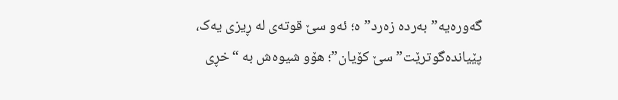گەورەیە”بەردە زەرد”ە؛ ئەو سێ قوتەی لە ڕیزی یەک، پێیاندەگوترێت”سێ کۆیان”؛ هۆو شیوەش بە “خڕی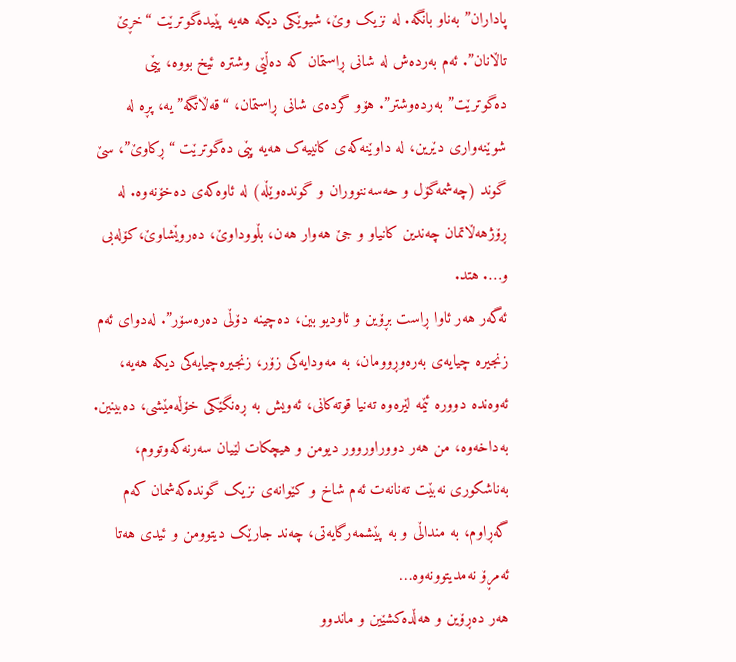پاداران” بەناو بانگە. لە نزیک وێ، شیوێکی دیکە هەیه پێیدەگوترێت “خڕێ تاڵانان”. ئەم بەردەش لە شانی ڕاستمان کە دەڵێی وشترە ئیخ بووە، پێی دەگوترێت” بەردەوشتر”. هۆو گردەی شانی ڕاستمان، “قەڵاتگە”یه، پڕە لە شوێنەواری دێرین، لە داوێنەکەی کانییەک هەیە پێی دەگوترێت “ڕکاوێ”، سێ گوند (چەشمەگۆل و حەسەننووران و گوندەوێڵە) لە ئاوەکەی دەخۆنەوە. لە ڕۆژهەڵاتمان چەندین کانیاو و جێ هەوار هەن، بڵووداوێ، دەروێشاوێ،کۆلەبی و…. هتد.
ئەگەر هەر ئاوا ڕاست بڕۆین و ئاودیو بین، دەچینە دۆڵی دەرەسۆر”. لەدوای ئەم زنجیرە چیایەی بەرەوڕوومان، بە مەودایەکی زۆر، زنجیرەچیایەکی دیکە هەیە، ئەوەندە دوورە ئێمە لێرەوە تەنیا قوتەکانی، ئەویش بە ڕەنگێکی خۆڵەمێشی، دەبینین. بەداخەوە، من هەر دووراوروور دیومن و هیچکات لێیان سەرنەکەوتووم، بەناشکوری نەبێت تەنانەت ئەم شاخ و کێوانەی نزیک گوندەکەشمان کەم گەڕاوم، بە منداڵی و بە پێشمەرگایەتی، چەند جارێک دیتوومن و ئیدی هەتا ئەمڕۆ نەمدیتوونەوە…
هەر دەڕۆین و هەڵدەکشێین و ماندوو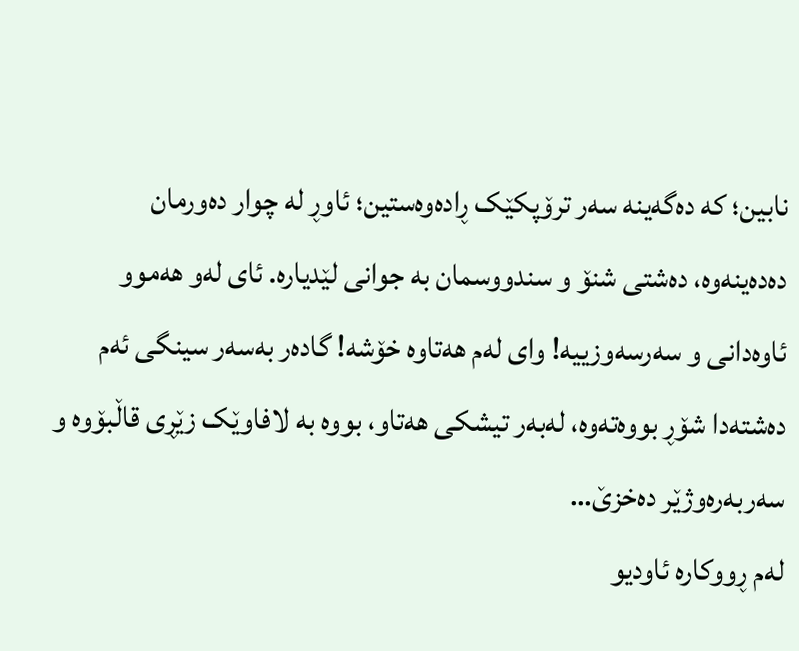نابین؛ کە دەگەینە سەر ترۆپکێک ڕادەوەستین؛ ئاوڕ لە چوار دەورمان دەدەینەوە، دەشتی شنۆ و سندووسمان بە جوانی لێدیارە. ئای لەو هەموو ئاوەدانی و سەرسەوزییە! وای لەم هەتاوە خۆشە! گادەر بەسەر سینگی ئەم دەشتەدا شۆڕ بووەتەوە، لەبەر تیشکی هەتاو، بووە بە لافاوێک زێڕی قاڵبۆوە و سەربەرەوژێر دەخزێ…
لەم ڕووکارە ئاودیو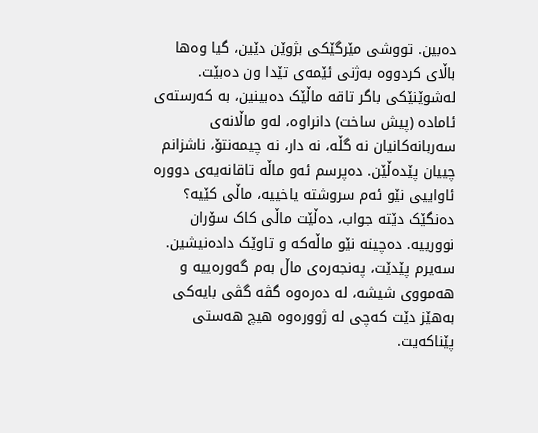دەبین. تووشی مێرگێکی بژوێن دێین، گیا وەها باڵای کردووە بەژنی ئێمەی تێدا ون دەبێت. لەشوێنێکی باگر تاقە ماڵێک دەبینین، بە کەرستەی ئامادە (پیش ساخت) دانراوە، لەو ماڵانەی سەربانەکانیان نە گڵە، نە دار، نە چیمەنتۆ، ناشزانم چییان پێدەڵێن. دەپرسم ئەو ماڵە تاقانەیەی دوورە ئاواییی نێو ئەم سروشتە یاخییە، ماڵی کێیە؟ دەنگێک دێتە جواب، دەڵێت ماڵی کاک سۆران نوورییە. دەچینە نێو ماڵەکە و تاوێک دادەنیشین. سەیرم پێدێت، پەنجەرەی ماڵ بەم گەورەییە و هەمووی شیشە، لە دەرەوە گڤە گڤی بایەکی بەهێز دێت کەچی لە ژوورەوە هیچ هەستی پێناکەیت.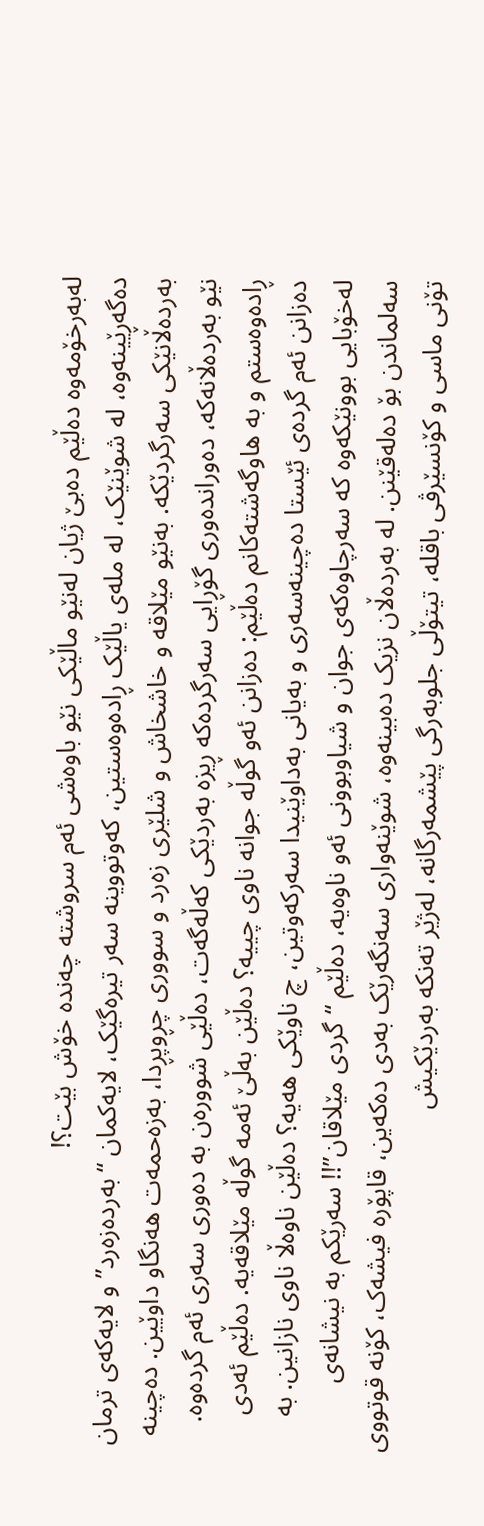لەبەرخۆمەوە دەڵێم دەبێ ژیان لەنێو ماڵێکی نێو باوەشی ئەم سروشتە چەندە خۆش بێت؟!
دەگەڕێینەوە، لە شوێنێک، لە ملەی یاڵێک ڕادەوەستین، کەوتووینە سەر تیرەگێک، لایەکمان “بەردەزەرد” و لایەکەی ترمان بەردەڵانێکی سەرگردێکە. بەنێو مێلاقە و خاشخاش و شلێری زەرد و سووری چڕوپڕدا، بەزەحمەت هەنگاو داوێین. دەچینە نێو بەردەڵانەکە، دەوراندەوری گۆڕایی سەرگردەکە ڕیزە بەردێکی کەڵەگەت، دەڵێی شوورەن بە دەوری سەری ئەم گردەوە. ڕادەوەستم و بە هاوگەشتەکانم دەڵێم: دەزانن ئەو گوڵە جوانە ناوی چییە؟ دەڵێن بەڵێ ئەمە گوڵە مێلاقەیە. دەڵێم ئەدی دەزانن ئەم گردەی ئێستا دەچینەسەری و بەیانی بەداوێنیدا سەرکەوتین، چ ناوێکی هەیە؟ دەڵێن ناوەڵا ناوی نازانین. بە لەخۆبایی بوونێکەوە کە سەرچاوەکەی جوان و شیاوبوونی ئەو ناوەیە، دەڵێم “گردی مێلاقان”!! سەرێکم بە نیشانەی سەلماندن بۆ دەلەقێنن. لە بەردەڵان نزیک دەبینەوە، شوێنەواری سەنگەرێک بەدی دەکەین، قاپۆرە فیشەک، کۆنە قوتووی تۆنی ماسی و کۆنسێرڤی باقلە، تیتۆڵی جلوبەرگی پێشمەرگانە، لەژێر تەنکە بەردێکیش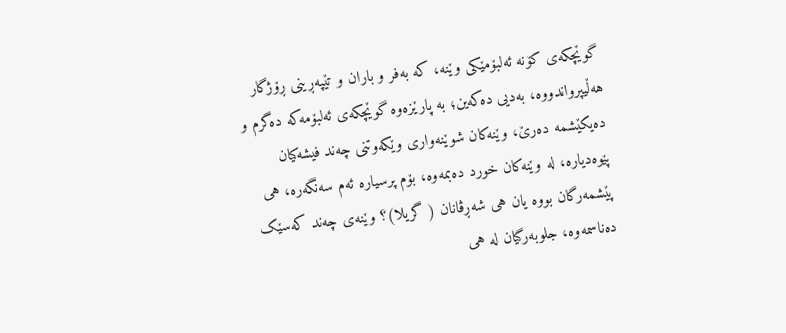گوێچکەی کۆنە ئەلبۆمێکی وێنە، کە بەفر و باران و تێپەڕینی ڕۆژگار هەڵیپرواندووە، بەدیی دەکەین؛ بە پارێزەوە گوێچکەی ئەلبۆمەکە دەگرم و دەیکێشمە دەرێ، وێنەکان شوێنەواری وێکەوتنی چەند فیشەکیان پێوەدیارە، لە وێنەکان خورد دەبمەوە، بۆم پرسیارە ئەم سەنگەرە، هی پێشمەرگان بووە یان هی شەڕڤانان ( گریلا)؟ وێنەی چەند کەسێک دەناسمەوە، جلوبەرگیان لە هی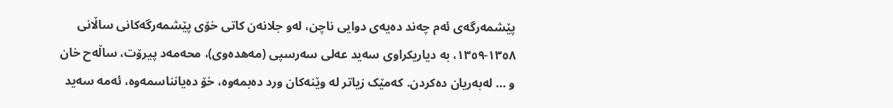پێشمەرگەی ئەم چەند دەیەی دوایی ناچن، لەو جلانەن کاتی خۆی پێشمەرگەکانی ساڵانی ١٣٥٨-١٣٥٩، بە دیاریکراوی سەید عەلی سەرسپی (مەهدەوی)، محەمەد پیرۆت، ساڵەح خان و … لەبەریان دەکردن. کەمێک زیاتر لە وێنەکان ورد دەبمەوە، خۆ دەیانناسمەوە، ئەمە سەید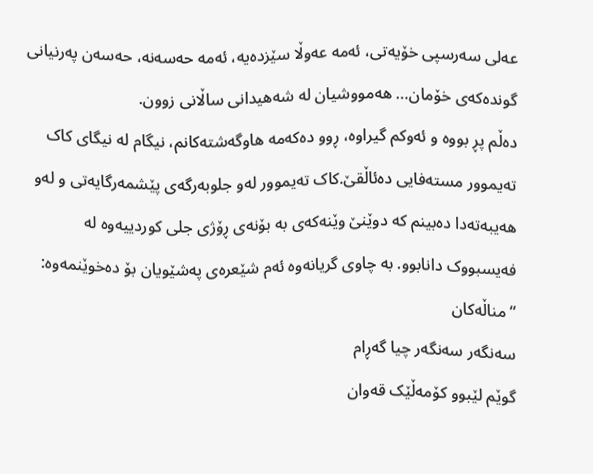عەلی سەرسپی خۆیەتی، ئەمە عەوڵا سێزدەیە، ئەمە حەسەنە، حەسەن پەرنیانی گوندەکەی خۆمان… هەمووشیان لە شەهیدانی ساڵانی زوون.
دەڵم پڕ بووە و ئەوکم گیراوە، ڕوو دەکەمە هاوگەشتەکانم، نیگام لە نیگای کاک تەیموور مستەفایی دەئاڵقێ.کاک تەیموور لەو جلوبەرگەی پێشمەرگایەتی و لەو هەیبەتەدا دەبینم کە دوێنێ وێنەکەی بە بۆنەی ڕۆژی جلی کوردییەوە لە فەیسبووک دانابوو. بە چاوی گریانەوە ئەم شێعرەی پەشێویان بۆ دەخوێنمەوە:
“مناڵەکان
سەنگەر سەنگەر چیا گەڕام
گوێم لێبوو کۆمەڵێک قەوان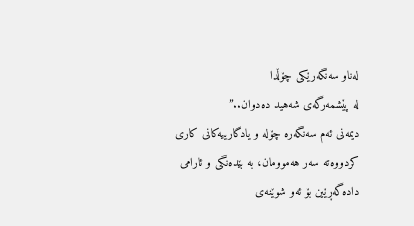لەناو سەنگەرێکی چۆڵدا
لە پێشمەرگەی شەهید دەدوان..”
دیمەنی ئەم سەنگەرە چۆلە و یادگارییەکانی کاری کردووەتە سەر هەموومان، بە بێدەنگی و ئارامی دادەگەڕێین بۆ ئەو شوێنەی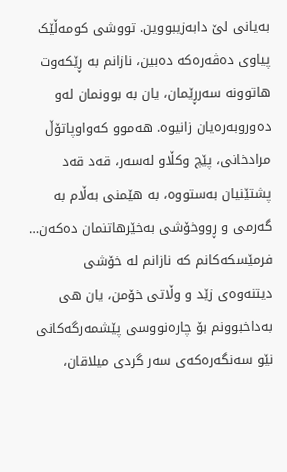بەیانی لێ دابەزیبووین. تووشی کومەڵێک پیاوی دەڤەرەکە دەبین، نازانم بە ڕێکەوت هاتوونە سەرڕێمان، یان بە بوونمان لەو دەوروبەرەیان زانیوە. هەموو کەواوپاتۆڵ مرادخانی، پێچ وکڵاو لەسەر، قەد قەد پشتێنیان بەستووە، بە هێمنی بەڵام بە گەرمی و ڕووخۆشی بەخێرهاتنمان دەکەن…
فرمێسکەکانم کە نازانم لە خۆشی دیتنەوەی زێد و وڵاتی خۆمن، یان هی بەداخبوونم بۆ چارەنووسی پێشمەرگەکانی نێو سەنگەرەکەی سەر گردی میلاقان،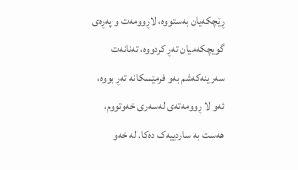ڕێچکەیان بەستووە، لاڕوومەت و پەڕەی گویچکەمیان تەڕ کردووە، تەنانەت سەرینەکەشم بەو فرمێسکانە تەڕ بووە، ئەو لا ڕوومەتەی لەسەری خەوتووم، هەست بە ساردییەک دەکا. لە خەو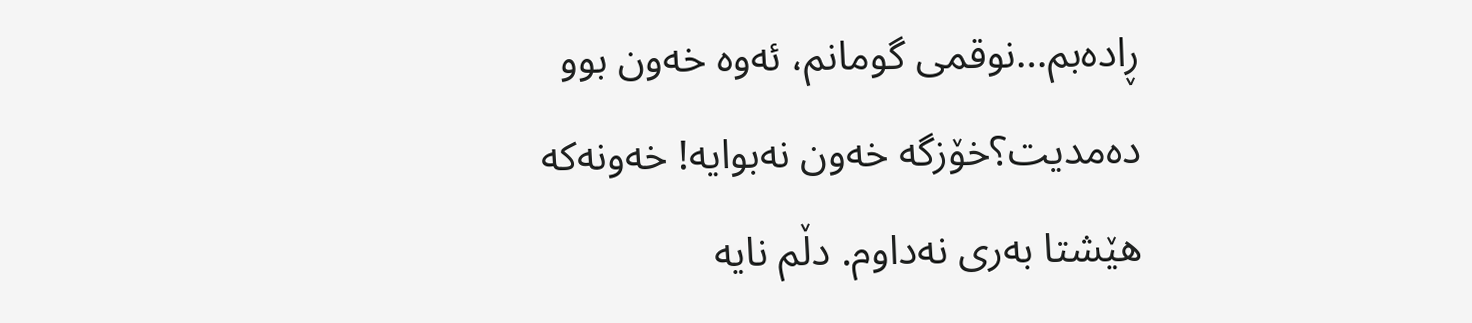ڕادەبم…نوقمی گومانم، ئەوە خەون بوو دەمدیت؟خۆزگە خەون نەبوایە! خەونەکە هێشتا بەری نەداوم. دڵم نایە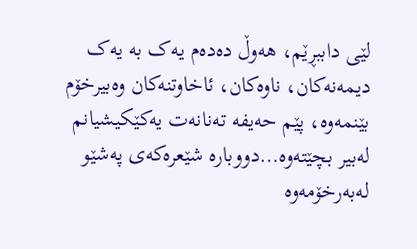لێی داببڕێم، هەوڵ دەدەم یەک بە یەک دیمەنەکان، ناوەکان، ئاخاوتنەکان وەبیرخۆم بێنمەوە، پێم حەیفە تەنانەت یەکێکیشیانم لەبیر بچێتەوە…دووبارە شێعرەکەی پەشێو لەبەرخۆمەوە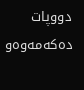دووپات دەکەمەوەو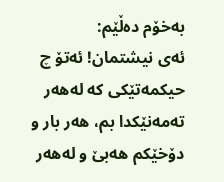بەخۆم دەڵێم:
ئەی نیشتمان! ئەتۆ چ حیکمەتێکی کە لەهەر تەمەنێکدا بم، هەر بار و دۆخێکم هەبێ و لەهەر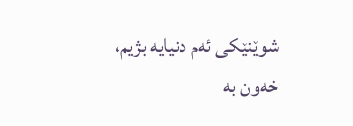شوێنێکی ئەم دنیایە بژیم، خەون بە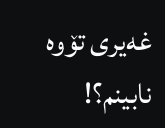غەیری تۆوە نابینم؟!